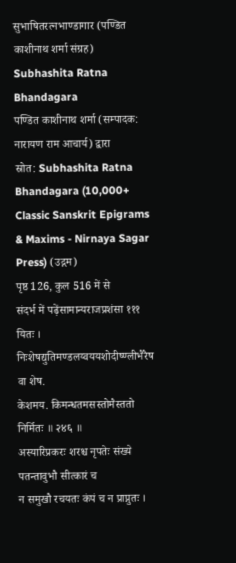सुभाषितरत्नभाण्डागार (पण्डित काशीनाथ शर्मा संग्रह)
Subhashita Ratna Bhandagara
पण्डित काशीनाथ शर्मा (सम्पादक: नारायण राम आचार्य) द्वारा
स्रोत: Subhashita Ratna Bhandagara (10,000+ Classic Sanskrit Epigrams & Maxims - Nirnaya Sagar Press) (उद्गम)
पृष्ठ 126, कुल 516 में से
संदर्भ में पढ़ेंसामान्यराजप्रशंसा १११
यितः । निःशेषद्युतिमण्डलय्वययशोदीष्ण्लीभैरैष वा शेष.
केशमय. किमन्धतमसस्तोमैस्ततो निर्मितः ॥ २४६ ॥
अस्यारिप्रकरः शरश्च नृपतेः संख्ये पतन्तावुभौ सीत्कारं च
न समुखौ रचयतः कंपं च न प्राप्नुतः ।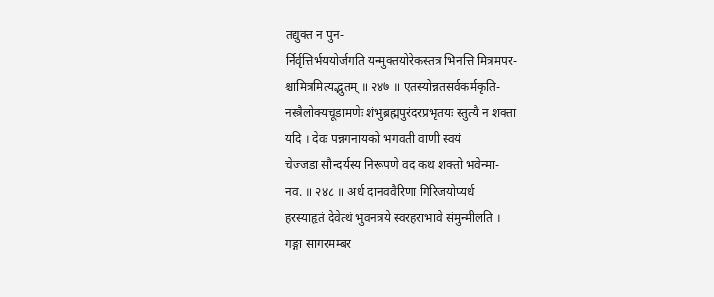तद्युक्त न पुन-
र्निर्वृत्तिर्भययोर्जगति यन्मुक्तयोरेकस्तत्र भिनत्ति मित्रमपर-
श्चामित्रमित्यद्भुतम् ॥ २४७ ॥ एतस्योन्नतसर्वकर्मकृति-
नस्त्रैलोक्यचूडामणेः शंभुब्रह्मपुरंदरप्रभृतयः स्तुत्यै न शक्ता
यदि । देवः पन्नगनायको भगवती वाणी स्वयं
चेज्जडा सौन्दर्यस्य निरूपणे वद कथ शक्तो भवेन्मा-
नव. ॥ २४८ ॥ अर्ध दानववैरिणा गिरिजयोप्यर्ध
हरस्याहृतं देवेत्थं भुवनत्रये स्वरहराभावे संमुन्मीलति ।
गङ्गा सागरमम्बर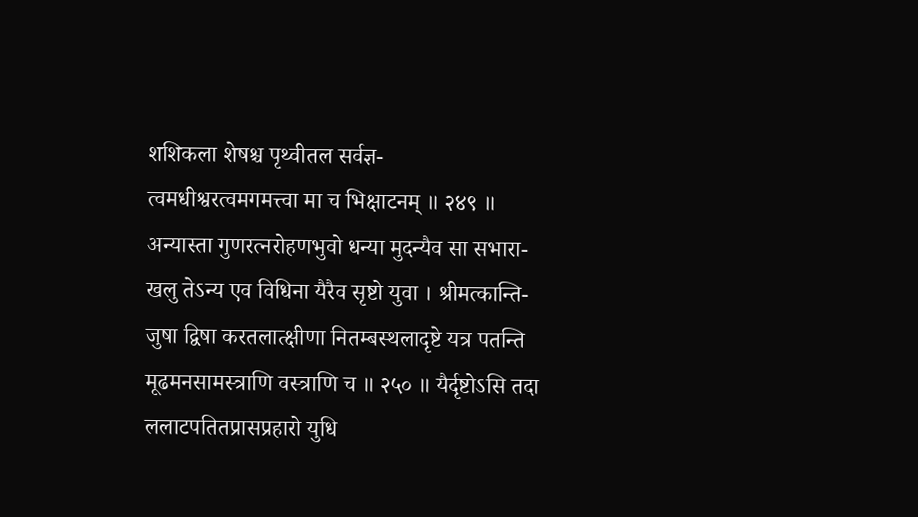शशिकला शेषश्च पृथ्वीतल सर्वज्ञ-
त्वमधीश्वरत्वमगमत्त्वा मा च भिक्षाटनम् ॥ २४९ ॥
अन्यास्ता गुणरत्नरोहणभुवो धन्या मुदन्यैव सा सभारा-
खलु तेऽन्य एव विधिना यैरैव सृष्टो युवा । श्रीमत्कान्ति-
जुषा द्विषा करतलात्क्षीणा नितम्बस्थलादृष्टे यत्र पतन्ति
मूढमनसामस्त्राणि वस्त्राणि च ॥ २५० ॥ यैर्दृष्टोऽसि तदा
ललाटपतितप्रासप्रहारो युधि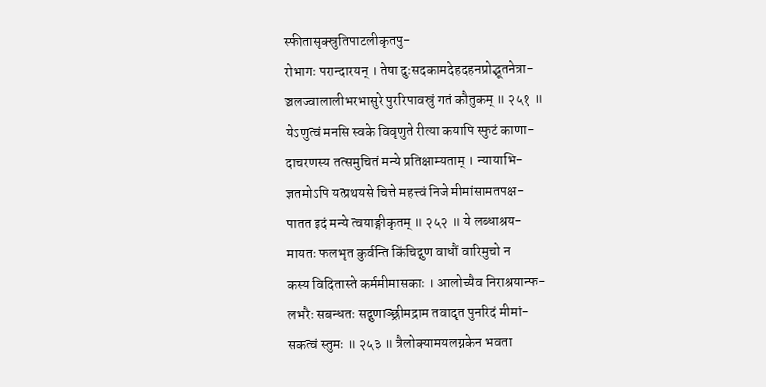स्फीतासृक्स्रुतिपाटलीकृतपु-
रोभागः परान्दारयन् । तेषा दुःसदकामदेहदहनप्रोद्भूतनेत्रा-
ञ्चलज्वालालीभरभासुरे पुररिपावस्रुं गतं कौतुकम् ॥ २५१ ॥
येऽणुत्वं मनसि स्वके विवृणुते रीत्या कयापि स्फुटं काणा-
दाचरणस्य तत्समुचितं मन्ये प्रतिक्षाम्यताम् । न्यायाभि-
ज्ञतमोऽपि यत्प्रथयसे चित्ते महत्त्वं निजे मीमांसामतपक्ष-
पातत इदं मन्ये त्वयाङ्गीकृतम् ॥ २५२ ॥ ये लब्धाश्रय-
मायतः फलभृत कुर्वन्ति किंचिद्गुण वाधौं वारिमुचो न
कस्य विदितास्ते कर्ममीमासकाः । आलोच्यैव निराश्रयान्फ-
लभरैः सबन्धतः सद्गुणाञ्छ्रीमद्राम तवादृत पुनरिदं मीमां-
सकत्वं स्तुमः ॥ २५३ ॥ त्रैलोक्यामयलग्नकेन भवता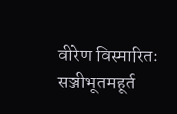वीरेण विस्मारितः सञ्जीभूतमहूर्त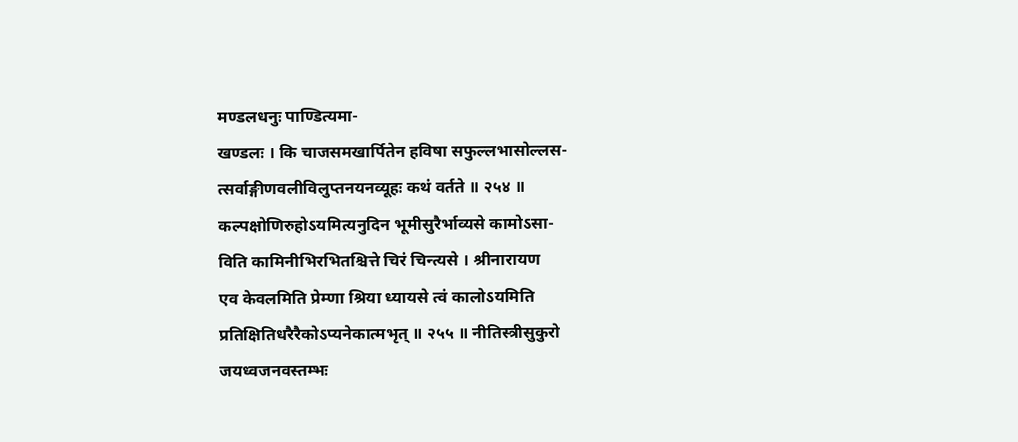मण्डलधनुः पाण्डित्यमा-
खण्डलः । कि चाजसमखार्पितेन हविषा सफुल्लभासोल्लस-
त्सर्वाङ्गीणवलीविलुप्तनयनव्यूहः कथं वर्तते ॥ २५४ ॥
कल्पक्षोणिरुहोऽयमित्यनुदिन भूमीसुरैर्भाव्यसे कामोऽसा-
विति कामिनीभिरभितश्चित्ते चिरं चिन्त्यसे । श्रीनारायण
एव केवलमिति प्रेम्णा श्रिया ध्यायसे त्वं कालोऽयमिति
प्रतिक्षितिधरैरैकोऽप्यनेकात्मभृत् ॥ २५५ ॥ नीतिस्त्रीसुकुरो
जयध्वजनवस्तम्भः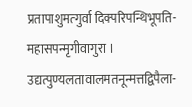प्रतापाशुमत्गुर्वा दिक्परिपन्थिभूपति-
महासपन्मृगीवागुरा । उद्यत्पुण्यलतावालमतनून्मत्तद्विपैला-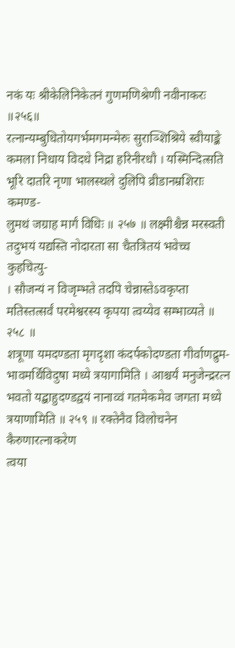नकं यः श्रीकेलिनिकेतनं गुणमणिश्रेणी नवीनाकरः ॥२५६॥
रत्नान्यम्बुधितोयगर्भमगमन्मेरुः सुराञ्शिश्रिये स्वीयाङ्के
कमला निधाय विदधे निद्रा हरिनीरधौ । यस्मिन्दित्सति
भूरि दातरि नृणा भालस्थले दुलिपि व्रीडानम्रशिराः कमण्ड-
लुमथं जग्राह मार्गं विधिः ॥ २५७ ॥ लक्ष्मीश्चैन्न मरस्वती
तदुभयं यद्यस्ति नोदारता सा चैतत्रितयं भवेच्च कुहचित्यु-
। सौजन्यं न विजृम्भते तदपि चेन्नास्तेऽवकृप्ता
मतिस्तत्सर्वं परमेश्वरस्य कृपया त्वय्येव सम्भाव्यते ॥ २५८ ॥
शत्रूणा यमदण्डता मृगदृशा कंदर्पकोदण्डता गीर्वाणद्रुम-
भावमर्थिविदुषा मध्ये त्रयागामिति । आश्चर्यं मनुजेन्द्ररत्न
भवतो यद्बाहुदण्डद्वयं नानाव्वं गतमेकमेव जगता मध्ये
त्रयाणामिति ॥ २५९ ॥ रक्तेनैव विलोचनेन कैरुणारत्नाकरेण
त्वया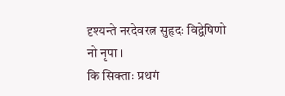दृश्यन्ते नरदेवरत्न सुहृदः विद्वेषिणो नो नृपा ।
कि सिक्ताः प्रथगं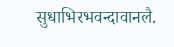सुधाभिरभवन्दावानलै.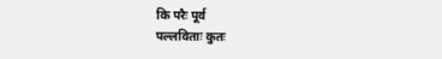कि परैः पूर्व
पल्लविताः कुतः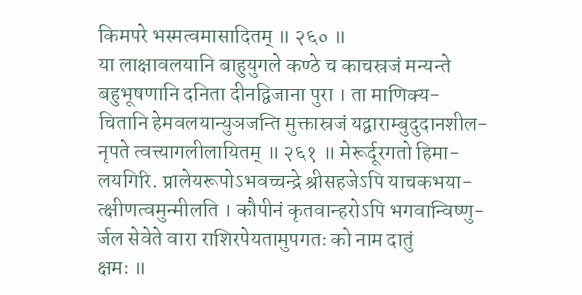किमपरे भस्मत्वमासादितम् ॥ २६० ॥
या लाक्षावलयानि बाहुयुगले कण्ठे च काचस्रजं मन्यन्ते
बहुभूषणानि दनिता दीनद्विजाना पुरा । ता माणिक्य-
चितानि हेमवलयान्युञजन्ति मुक्तास्रजं यद्वाराम्बुदुदानशील-
नृपते त्वत्त्यागलीलायितम् ॥ २६१ ॥ मेरूर्दूरगतो हिमा-
लयगिरि. प्रालेयरूपोऽभवच्चन्द्रे श्रीसहजेऽपि याचकभया-
त्क्षीणत्वमुन्मीलति । कौपीनं कृतवान्हरोऽपि भगवान्विष्णु-
र्जल सेवेते वारा राशिरपेयतामुपगतः को नाम दातुं
क्षमः ॥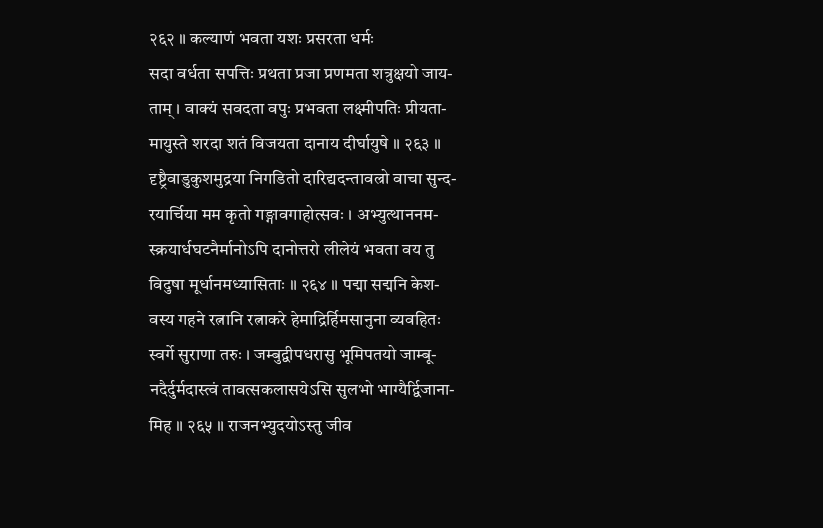२६२ ॥ कल्याणं भवता यशः प्रसरता धर्मः
सदा वर्धता सपत्तिः प्रथता प्रजा प्रणमता शत्रुक्षयो जाय-
ताम् । वाक्यं सवदता वपुः प्रभवता लक्ष्मीपतिः प्रीयता-
मायुस्ते शरदा शतं विजयता दानाय दीर्घायुषे ॥ २६३ ॥
दृष्ट्रैवाडुकुशमुद्रया निगडितो दारिद्यदन्तावल्रो वाचा सुन्द-
रयार्चिया मम कृतो गङ्गावगाहोत्सवः । अभ्युत्थाननम-
स्क्रयार्धघटनैर्मानोऽपि दानोत्तरो लीलेयं भवता वय तु
विदुषा मूर्धानमध्यासिताः ॥ २६४ ॥ पद्मा सद्मनि केश-
वस्य गहने रत्नानि रत्नाकरे हेमाद्रिर्हिमसानुना व्यवहितः
स्वर्गे सुराणा तरुः । जम्बुद्वीपधरासु भूमिपतयो जाम्बू-
नदैर्दुर्मदास्त्वं तावत्सकलासयेऽसि सुलभो भाग्यैर्द्विजाना-
मिह ॥ २६५ ॥ राजनभ्युदयोऽस्तु जीव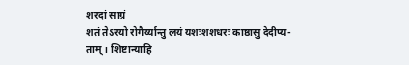शरदां साग्रं
शतं तेऽरयो रोगैर्य्यान्तु लयं यशःशशधरः काष्ठासु देदीप्य-
ताम् । शिष्टान्याहि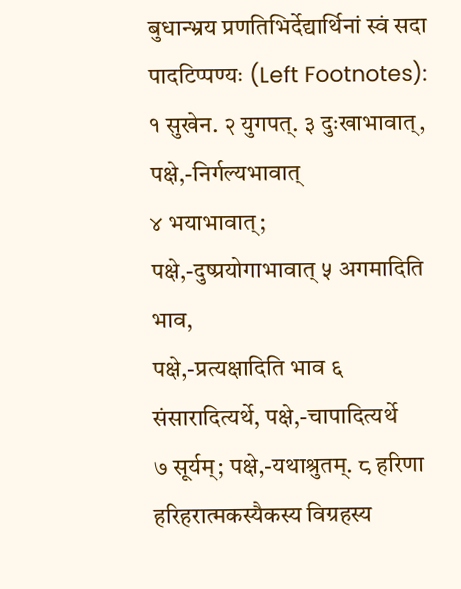बुधान्भ्रय प्रणतिभिर्देद्यार्थिनां स्वं सदा
पादटिप्पण्यः (Left Footnotes):
१ सुखेन. २ युगपत्. ३ दुःखाभावात्, पक्षे,-निर्गल्यभावात्
४ भयाभावात्; पक्षे,-दुष्प्रयोगाभावात् ५ अगमादिति भाव,
पक्षे,-प्रत्यक्षादिति भाव ६ संसारादित्यर्थे, पक्षे,-चापादित्यर्थे
७ सूर्यम्; पक्षे,-यथाश्रुतम्. ८ हरिणा हरिहरात्मकस्यैकस्य विग्रहस्य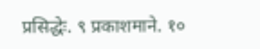प्रसिद्धेः. ९ प्रकाशमाने. १०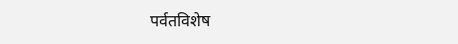पर्वतविशेष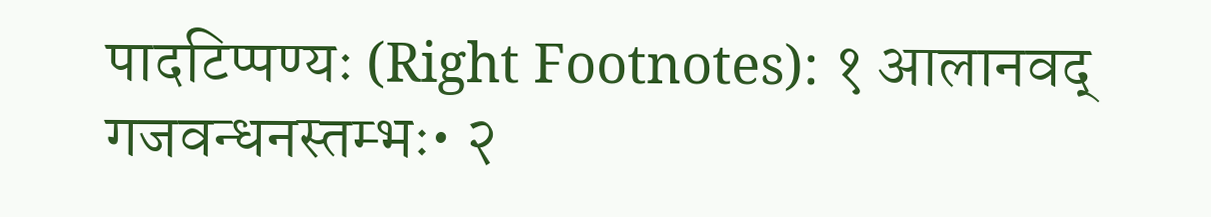पादटिप्पण्यः (Right Footnotes): १ आलानवद् गजवन्धनस्तम्भः• २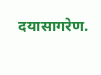दयासागरेण.